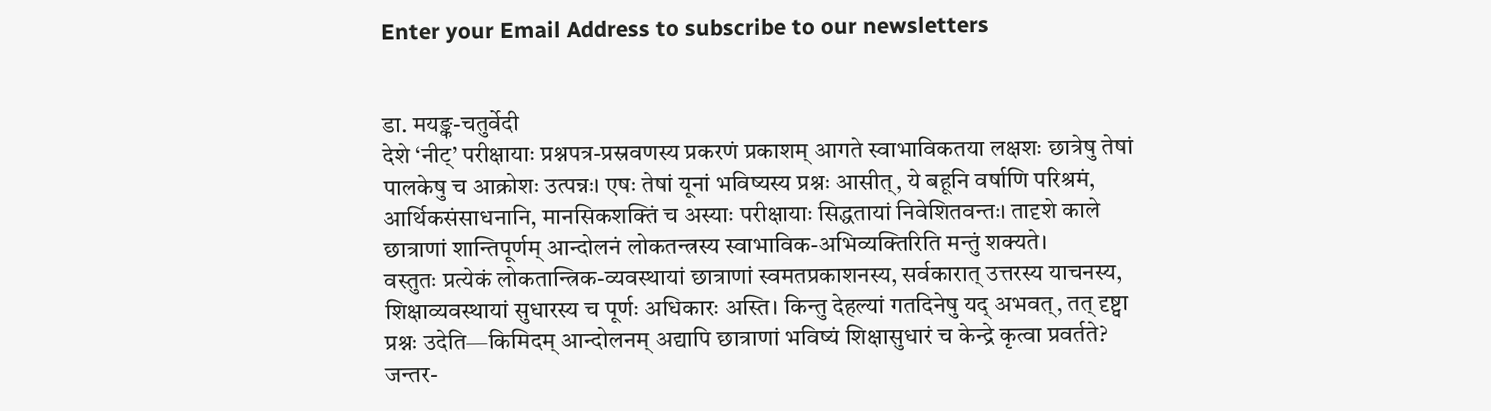Enter your Email Address to subscribe to our newsletters


डा. मयङ्क-चतुर्वेदी
देशे ‘नीट्’ परीक्षायाः प्रश्नपत्र-प्रस्रवणस्य प्रकरणं प्रकाशम् आगते स्वाभाविकतया लक्षशः छात्रेषु तेषां पालकेषु च आक्रोशः उत्पन्नः। एषः तेषां यूनां भविष्यस्य प्रश्नः आसीत्, ये बहूनि वर्षाणि परिश्रमं, आर्थिकसंसाधनानि, मानसिकशक्तिं च अस्याः परीक्षायाः सिद्धतायां निवेशितवन्तः। तादृशे काले छात्राणां शान्तिपूर्णम् आन्दोलनं लोकतन्त्रस्य स्वाभाविक-अभिव्यक्तिरिति मन्तुं शक्यते।
वस्तुतः प्रत्येकं लोकतान्त्रिक-व्यवस्थायां छात्राणां स्वमतप्रकाशनस्य, सर्वकारात् उत्तरस्य याचनस्य, शिक्षाव्यवस्थायां सुधारस्य च पूर्णः अधिकारः अस्ति। किन्तु देहल्यां गतदिनेषु यद् अभवत्, तत् दृष्ट्वा प्रश्नः उदेति—किमिदम् आन्दोलनम् अद्यापि छात्राणां भविष्यं शिक्षासुधारं च केन्द्रे कृत्वा प्रवर्तते?
जन्तर-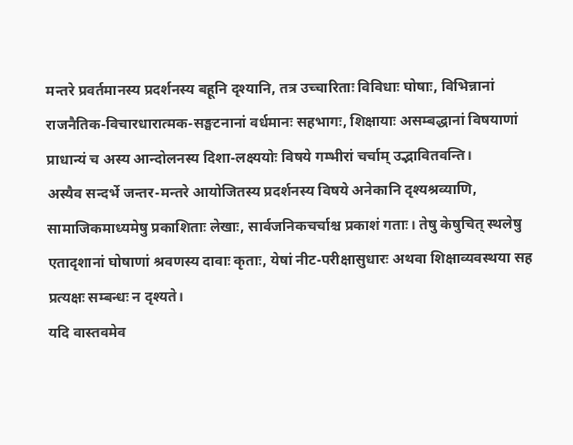मन्तरे प्रवर्तमानस्य प्रदर्शनस्य बहूनि दृश्यानि, तत्र उच्चारिताः विविधाः घोषाः, विभिन्नानां राजनैतिक-विचारधारात्मक-सङ्घटनानां वर्धमानः सहभागः, शिक्षायाः असम्बद्धानां विषयाणां प्राधान्यं च अस्य आन्दोलनस्य दिशा-लक्ष्ययोः विषये गम्भीरां चर्चाम् उद्भावितवन्ति।
अस्यैव सन्दर्भे जन्तर-मन्तरे आयोजितस्य प्रदर्शनस्य विषये अनेकानि दृश्यश्रव्याणि, सामाजिकमाध्यमेषु प्रकाशिताः लेखाः, सार्वजनिकचर्चाश्च प्रकाशं गताः। तेषु केषुचित् स्थलेषु एतादृशानां घोषाणां श्रवणस्य दावाः कृताः, येषां नीट-परीक्षासुधारः अथवा शिक्षाव्यवस्थया सह प्रत्यक्षः सम्बन्धः न दृश्यते।
यदि वास्तवमेव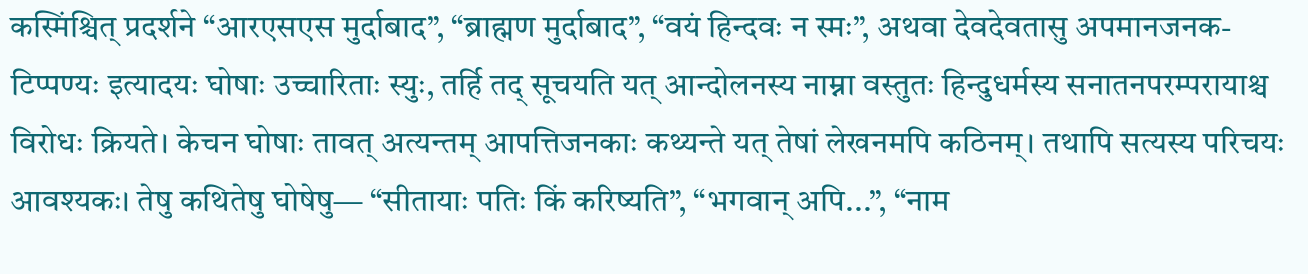कस्मिंश्चित् प्रदर्शने “आरएसएस मुर्दाबाद”, “ब्राह्मण मुर्दाबाद”, “वयं हिन्दवः न स्मः”, अथवा देवदेवतासु अपमानजनक-टिप्पण्यः इत्यादयः घोषाः उच्चारिताः स्युः, तर्हि तद् सूचयति यत् आन्दोलनस्य नाम्ना वस्तुतः हिन्दुधर्मस्य सनातनपरम्परायाश्च विरोधः क्रियते। केचन घोषाः तावत् अत्यन्तम् आपत्तिजनकाः कथ्यन्ते यत् तेषां लेखनमपि कठिनम्। तथापि सत्यस्य परिचयः आवश्यकः। तेषु कथितेषु घोषेषु— “सीतायाः पतिः किं करिष्यति”, “भगवान् अपि...”, “नाम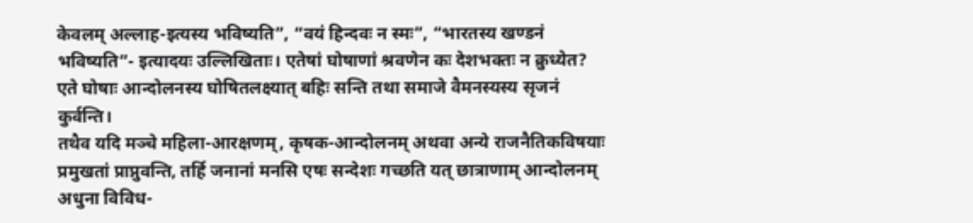केवलम् अल्लाह-इत्यस्य भविष्यति”, “वयं हिन्दवः न स्मः”, “भारतस्य खण्डनं भविष्यति”- इत्यादयः उल्लिखिताः। एतेषां घोषाणां श्रवणेन कः देशभक्तः न क्रुध्येत? एते घोषाः आन्दोलनस्य घोषितलक्ष्यात् बहिः सन्ति तथा समाजे वैमनस्यस्य सृजनं कुर्वन्ति।
तथैव यदि मञ्चे महिला-आरक्षणम्, कृषक-आन्दोलनम् अथवा अन्ये राजनैतिकविषयाः प्रमुखतां प्राप्नुवन्ति, तर्हि जनानां मनसि एषः सन्देशः गच्छति यत् छात्राणाम् आन्दोलनम् अधुना विविध-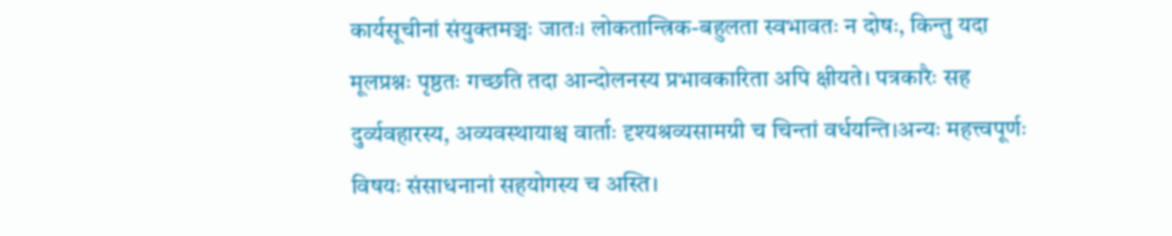कार्यसूचीनां संयुक्तमञ्चः जातः। लोकतान्त्रिक-बहुलता स्वभावतः न दोषः, किन्तु यदा मूलप्रश्नः पृष्ठतः गच्छति तदा आन्दोलनस्य प्रभावकारिता अपि क्षीयते। पत्रकारैः सह दुर्व्यवहारस्य, अव्यवस्थायाश्च वार्ताः दृश्यश्रव्यसामग्री च चिन्तां वर्धयन्ति।अन्यः महत्त्वपूर्णः विषयः संसाधनानां सहयोगस्य च अस्ति।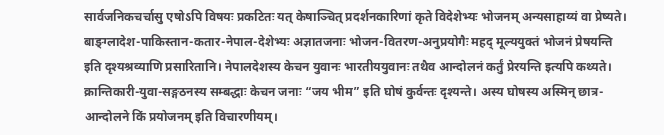सार्वजनिकचर्चासु एषोऽपि विषयः प्रकटितः यत् केषाञ्चित् प्रदर्शनकारिणां कृते विदेशेभ्यः भोजनम् अन्यसाहाय्यं वा प्रेष्यते। बाङ्ग्लादेश-पाकिस्तान-कतार-नेपाल-देशेभ्यः अज्ञातजनाः भोजन-वितरण-अनुप्रयोगैः महद् मूल्ययुक्तं भोजनं प्रेषयन्ति इति दृश्यश्रव्याणि प्रसारितानि। नेपालदेशस्य केचन युवानः भारतीययुवानः तथैव आन्दोलनं कर्तुं प्रेरयन्ति इत्यपि कथ्यते।
क्रान्तिकारी-युवा-सङ्गठनस्य सम्बद्धाः केचन जनाः “जय भीम” इति घोषं कुर्वन्तः दृश्यन्ते। अस्य घोषस्य अस्मिन् छात्र-आन्दोलने किं प्रयोजनम् इति विचारणीयम्।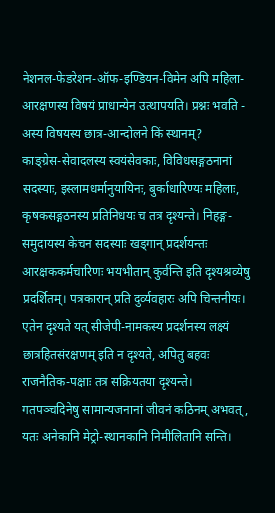नेशनल-फेडरेशन-ऑफ-इण्डियन-विमेन अपि महिला-आरक्षणस्य विषयं प्राधान्येन उत्थापयति। प्रश्नः भवति - अस्य विषयस्य छात्र-आन्दोलने किं स्थानम्?
काङ्ग्रेस-सेवादलस्य स्वयंसेवकाः, विविधसङ्गठनानां सदस्याः, इस्लामधर्मानुयायिनः, बुर्काधारिण्यः महिलाः, कृषकसङ्गठनस्य प्रतिनिधयः च तत्र दृश्यन्ते। निहङ्ग-समुदायस्य केचन सदस्याः खड्गान् प्रदर्शयन्तः आरक्षककर्मचारिणः भयभीतान् कुर्वन्ति इति दृश्यश्रव्येषु प्रदर्शितम्। पत्रकारान् प्रति दुर्व्यवहारः अपि चिन्तनीयः। एतेन दृश्यते यत् सीजेपी-नामकस्य प्रदर्शनस्य लक्ष्यं छात्रहितसंरक्षणम् इति न दृश्यते, अपितु बहवः राजनैतिक-पक्षाः तत्र सक्रियतया दृश्यन्ते।
गतपञ्चदिनेषु सामान्यजनानां जीवनं कठिनम् अभवत्, यतः अनेकानि मेट्रो-स्थानकानि निमीलितानि सन्ति।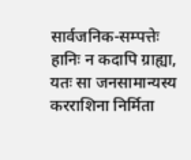सार्वजनिक-सम्पत्तेः हानिः न कदापि ग्राह्या, यतः सा जनसामान्यस्य करराशिना निर्मिता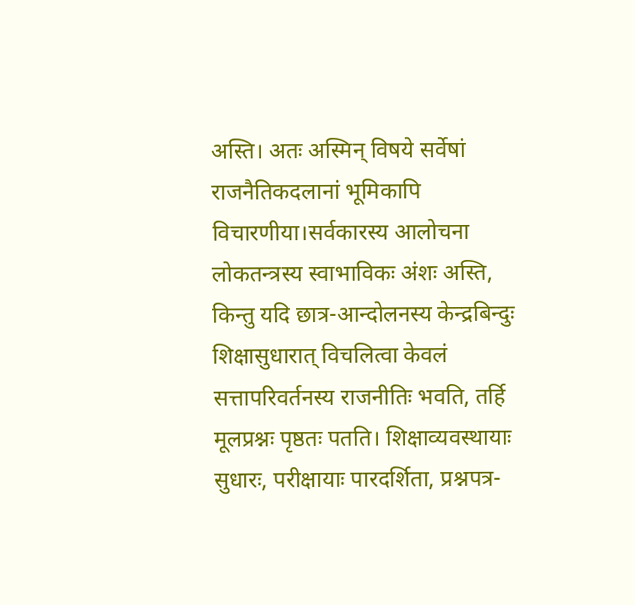अस्ति। अतः अस्मिन् विषये सर्वेषां राजनैतिकदलानां भूमिकापि विचारणीया।सर्वकारस्य आलोचना लोकतन्त्रस्य स्वाभाविकः अंशः अस्ति, किन्तु यदि छात्र-आन्दोलनस्य केन्द्रबिन्दुः शिक्षासुधारात् विचलित्वा केवलं सत्तापरिवर्तनस्य राजनीतिः भवति, तर्हि मूलप्रश्नः पृष्ठतः पतति। शिक्षाव्यवस्थायाः सुधारः, परीक्षायाः पारदर्शिता, प्रश्नपत्र-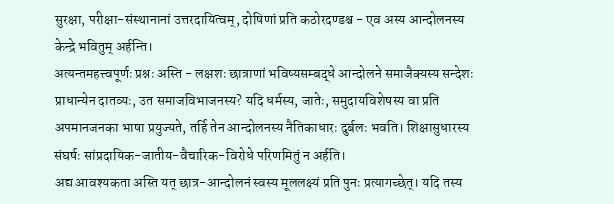सुरक्षा, परीक्षा-संस्थानानां उत्तरदायित्वम्, दोषिणां प्रति कठोरदण्डश्च - एव अस्य आन्दोलनस्य केन्द्रे भवितुम् अर्हन्ति।
अत्यन्तमहत्त्वपूर्णः प्रश्नः अस्ति - लक्षशः छात्राणां भविष्यसम्बद्धे आन्दोलने समाजैक्यस्य सन्देशः प्राधान्येन दातव्यः, उत समाजविभाजनस्य? यदि धर्मस्य, जातेः, समुदायविशेषस्य वा प्रति अपमानजनका भाषा प्रयुज्यते, तर्हि तेन आन्दोलनस्य नैतिकाधारः दुर्बलः भवति। शिक्षासुधारस्य संघर्षः सांप्रदायिक-जातीय-वैचारिक-विरोधे परिणमितुं न अर्हति।
अद्य आवश्यकता अस्ति यत् छात्र-आन्दोलनं स्वस्य मूललक्ष्यं प्रति पुनः प्रत्यागच्छेत्। यदि तस्य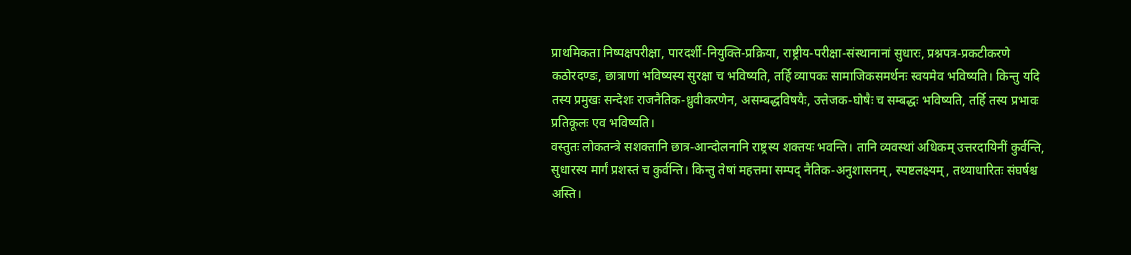प्राथमिकता निष्पक्षपरीक्षा, पारदर्शी-नियुक्ति-प्रक्रिया, राष्ट्रीय-परीक्षा-संस्थानानां सुधारः, प्रश्नपत्र-प्रकटीकरणे कठोरदण्डः, छात्राणां भविष्यस्य सुरक्षा च भविष्यति, तर्हि व्यापकः सामाजिकसमर्थनः स्वयमेव भविष्यति। किन्तु यदि तस्य प्रमुखः सन्देशः राजनैतिक-ध्रुवीकरणेन, असम्बद्धविषयैः, उत्तेजक-घोषैः च सम्बद्धः भविष्यति, तर्हि तस्य प्रभावः प्रतिकूलः एव भविष्यति।
वस्तुतः लोकतन्त्रे सशक्तानि छात्र-आन्दोलनानि राष्ट्रस्य शक्तयः भवन्ति। तानि व्यवस्थां अधिकम् उत्तरदायिनीं कुर्वन्ति, सुधारस्य मार्गं प्रशस्तं च कुर्वन्ति। किन्तु तेषां महत्तमा सम्पद् नैतिक-अनुशासनम्, स्पष्टलक्ष्यम्, तथ्याधारितः संघर्षश्च अस्ति।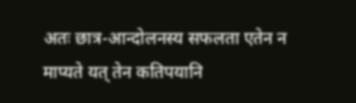अतः छात्र-आन्दोलनस्य सफलता एतेन न माप्यते यत् तेन कतिपयानि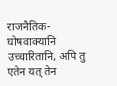राजनैतिक-घोषवाक्यानि उच्चारितानि, अपि तु एतेन यत् तेन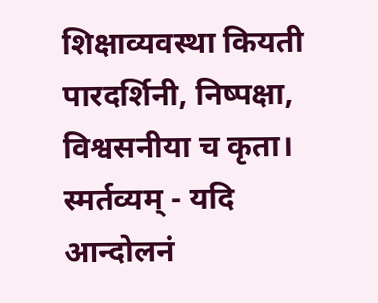शिक्षाव्यवस्था कियती पारदर्शिनी, निष्पक्षा, विश्वसनीया च कृता।
स्मर्तव्यम् - यदि आन्दोलनं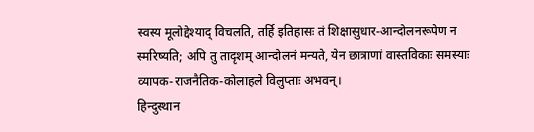स्वस्य मूलोद्देश्याद् विचलति, तर्हि इतिहासः तं शिक्षासुधार-आन्दोलनरूपेण न स्मरिष्यति; अपि तु तादृशम् आन्दोलनं मन्यते, येन छात्राणां वास्तविकाः समस्याः व्यापक-राजनैतिक-कोलाहले विलुप्ताः अभवन्।
हिन्दुस्थान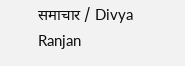समाचार / Divya Ranjan